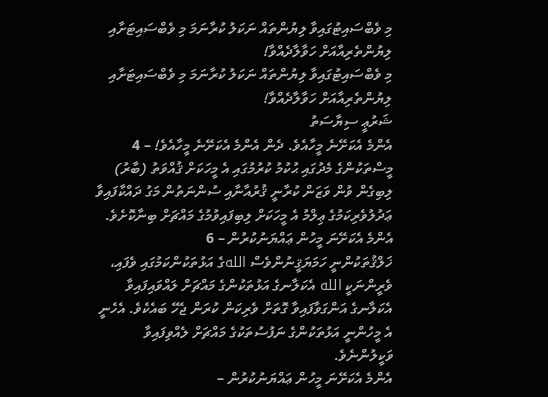މި ވެބްސައިޓުގައިވާ ލިޔުންތައް ނަކަލު ކުރާނަމަ މި ވެބްސައިޓަށާއި ލިޔުންތެރިއާއަށް ހަވާލާދެއްވާ!
މި ވެބްސައިޓުގައިވާ ލިޔުންތައް ނަކަލު ކުރާނަމަ މި ވެބްސައިޓަށާއި ލިޔުންތެރިއާއަށް ހަވާލާދެއްވާ!
ޝަރުޢީ ސިޔާސަތު
އެންމެ އެކަށޭނެ މީހާއެވެ. ދެން އެންމެ އެކަށޭނެ މީހާއެވެ! – 4
މީސްތަކުންގެ މެދުގައި ޙުކުމު ކުރުމުގައި އެ މީހަކަށް ޤުއްވަތު (ބާރު) ލިބިގެން ވުން ވަޒަން ކުރާނީ ޤުރުއާނާއި ސުންނަތުން މަގު ދައްކާފައިވާ ޢަދުލުވެރިކަމުގެ ޢިލްމު އެ މީހަކަށް ލިބިފައިވުމުގެ މައްޗަށް ބިނާކޮށެވެ.
އެންމެ އެކަށޭނަ މީހުން ޢައްޔަނުކުރުން – 6
ޚަލްޤުތަކުންނީ ހަމަޔަޤީނުންވެސް اللهގެ އަޅުތަކުންކަމުގައި ވެފައި، ވެރީންނަކީ الله އެކަލާނގެ އަޅުތަކުންގެ މައްޗަށް ލައްވައިފައިވާ އެކަލާނގެ އަންގަވާފައިވާ ގޮތަށް ވެރިކަން ކުރަން ޖެހޭ ބައެކެވެ. އެހެނީ އެ މީހުންނީ އަޅުތަކުންގެ ނަފުސުތަކުގެ މައްޗަށް ލެއްވިފައިވާ ވަކީލުންނެވެ.
އެންމެ އެކަށޭނަ މީހުން ޢައްޔަނުކުރުން –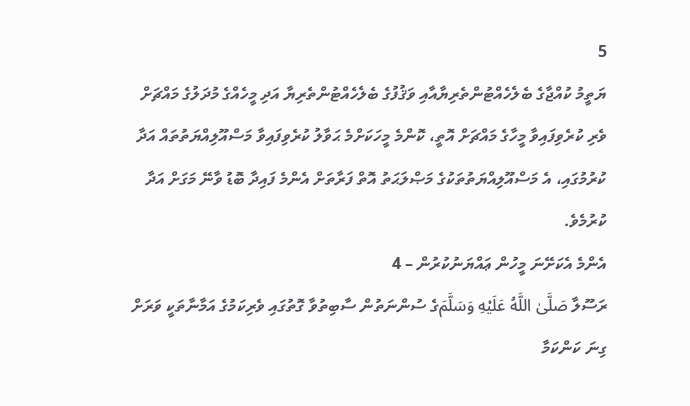5
ޔަތީމު ކުއްޖާގެ ބެލެހެއްޓުންތެރިޔާއާއި ވަޤުފުގެ ބެލެހެއްޓުންތެރިޔާ އަދި މީހެއްގެ މުދަލުގެ މައްޗަށް ވެރި ކުރެވިފައިވާ މީހާގެ މައްޗަށް އޮތީ، ކޮންމެ މީހަކަށްމެ ޙަވާލު ކުރެވިފައިވާ މަސްއޫލިއްޔަތުތައް އަދާ ކުރުމުގައި، އެ މަސްއޫލިއްޔަތުތަކުގެ މަޞްލަޙަތު އޮތް ފަރާތަށް އެންމެ ފައިދާ ބޮޑު ވާނޭ މަގަށް އަދާ ކުރުމެވެ.
އެންމެ އެކަށޭނަ މީހުން ޢައްޔަނުކުރުން – 4
ރަސޫލާ صَلَّىٰ اللَّهُ عَلَيْهِ وَسَلَّمَގެ ސުންނަތުން ސާބިތުވާ ގޮތުގައި ވެރިކަމުގެ އަމާނާތަކީ ވަރަށް ގިނަ ކަންކަމާ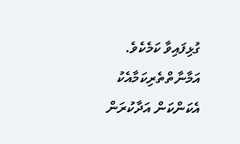ގުޅިފައިވާ ކަމެކެވެ. އަމާނާތްތެރިކަމާއެކު އެކަންކަން އަދާކުރަން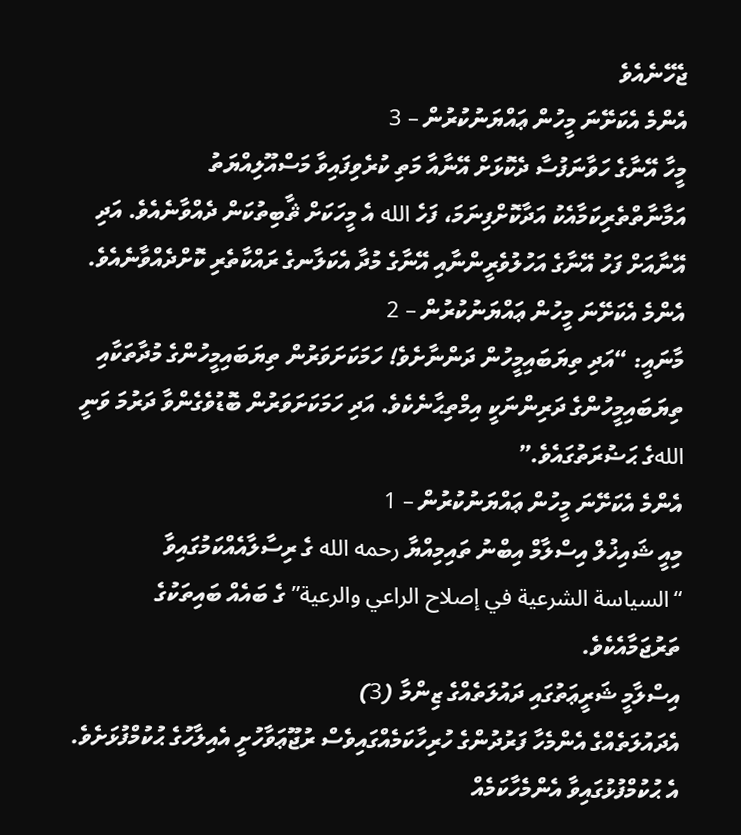ޖެހޭނެއެވެ
އެންމެ އެކަށޭނަ މީހުން ޢައްޔަނުކުރުން – 3
މީހާ އޭނާގެ ހަވާނަފުސާ ދެކޮޅަށް އޭނާއާ މަތި ކުރެވިފައިވާ މަސްއޫލިއްޔަތު އަމާނާތްތެރިކަމާއެކު އަދާކޮށްފިނަމަ، ފަހެ الله އެ މީހަކަށް ޘާބިތުކަން ދެއްވާނެއެވެ. އަދި އޭނާއަށް ފަހު އޭނާގެ އަހުލުވެރީންނާއި އޭނާގެ މުދާ އެކަލާނގެ ރައްކާތެރި ކޮށްދެއްވާނެއެވެ.
އެންމެ އެކަށޭނަ މީހުން ޢައްޔަނުކުރުން – 2
މާނައީ: “އަދި ތިޔަބައިމީހުން ދަންނާށެވެ! ހަމަކަށަވަރުން ތިޔަބައިމީހުންގެ މުދާތަކާއި ތިޔަބައިމީހުންގެ ދަރިންނަކީ އިމްތިޙާނެކެވެ. އަދި ހަމަކަށަވަރުން ބޮޑުވެގެންވާ ދަރުމަ ވަނީ اللهގެ ޙަޟުރަތުގައެވެ.”
އެންމެ އެކަށޭނަ މީހުން ޢައްޔަނުކުރުން – 1
މިއީ ޝައިޚުލް އިސްލާމް އިބްނު ތައިމިއްޔާ رحمه الله ގެ ރިސާލާއެއްކަމުގައިވާ “السياسة الشرعية في إصلاح الراعي والرعية” ގެ ބައެއް ބައިތަކުގެ ތަރުޖަމާއެކެވެ.
އިސްލާމީ ޝަރީޢަތުގައި ދައުލަތެއްގެ ޒިންމާ (3)
އެދައުލަތެއްގެ އެންމެހާ ފަރުދުންގެ ހުރިހާކަމެއްގައިވެސް ރުޖޫޢަވާހުށީ އެއިލާހުގެ ޙުކުމްފުޅަށެވެ. އެ ޙުކުމްފުޅުގައިވާ އެންމެހާކަމެއް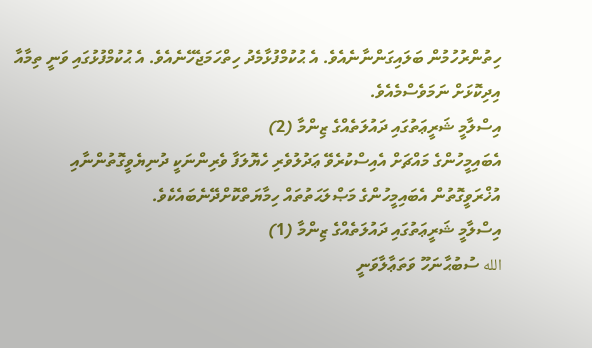ހިތުންރުހުމުން ބަލައިގަންނާނެއެވެ. އެ ޙުކުމްފުޅާމެދު ހިތްހަމަޖެހޭނެއެވެ. އެ ޙުކުމްފުޅުގައި ވަނީ ތިމާއާ އިދިކޮޅަށް ނަމަވެސްމެއެވެ.
އިސްލާމީ ޝަރީޢަތުގައި ދައުލަތެއްގެ ޒިންމާ (2)
އެބައިމީހުންގެ މައްޗަށް އެއިސްކުރެވޭ ޢަދުލުވެރި ހެޔޮލަފާ ވެރިންނަކީ ދުނިޔެވީގޮތުންނާއި އުޚްރަވީގޮތުން އެބައިމީހުންގެ މަޞްލަޙަތުތައް ހިމާޔަތްކޮށްދޭނެބައެކެވެ.
އިސްލާމީ ޝަރީޢަތުގައި ދައުލަތެއްގެ ޒިންމާ (1)
الله ސުބުޙާނަހޫ ވަތަޢާލާވަނީ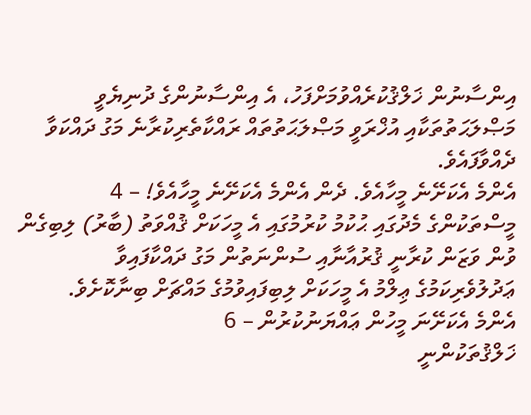އިންސާނުން ޚަލްޤުކުރެއްވުމަށްފަހު، އެ އިންސާނުންގެ ދުނިޔެވީ މަޞްލަޙަތުތަކާއި އުޚްރަވީ މަޞްލަޙަތުތައް ރައްކާތެރިކުރާނެ މަގު ދައްކަވާ ދެއްވާފައެވެ.
އެންމެ އެކަށޭނެ މީހާއެވެ. ދެން އެންމެ އެކަށޭނެ މީހާއެވެ! – 4
މީސްތަކުންގެ މެދުގައި ޙުކުމު ކުރުމުގައި އެ މީހަކަށް ޤުއްވަތު (ބާރު) ލިބިގެން ވުން ވަޒަން ކުރާނީ ޤުރުއާނާއި ސުންނަތުން މަގު ދައްކާފައިވާ ޢަދުލުވެރިކަމުގެ ޢިލްމު އެ މީހަކަށް ލިބިފައިވުމުގެ މައްޗަށް ބިނާކޮށެވެ.
އެންމެ އެކަށޭނަ މީހުން ޢައްޔަނުކުރުން – 6
ޚަލްޤުތަކުންނީ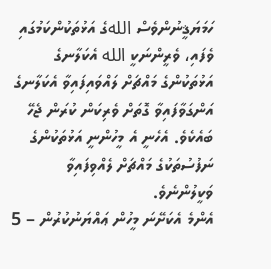ހަމަޔަޤީނުންވެސް اللهގެ އަޅުތަކުންކަމުގައި ވެފައި، ވެރީންނަކީ الله އެކަލާނގެ އަޅުތަކުންގެ މައްޗަށް ލައްވައިފައިވާ އެކަލާނގެ އަންގަވާފައިވާ ގޮތަށް ވެރިކަން ކުރަން ޖެހޭ ބައެކެވެ. އެހެނީ އެ މީހުންނީ އަޅުތަކުންގެ ނަފުސުތަކުގެ މައްޗަށް ލެއްވިފައިވާ ވަކީލުންނެވެ.
އެންމެ އެކަށޭނަ މީހުން ޢައްޔަނުކުރުން – 5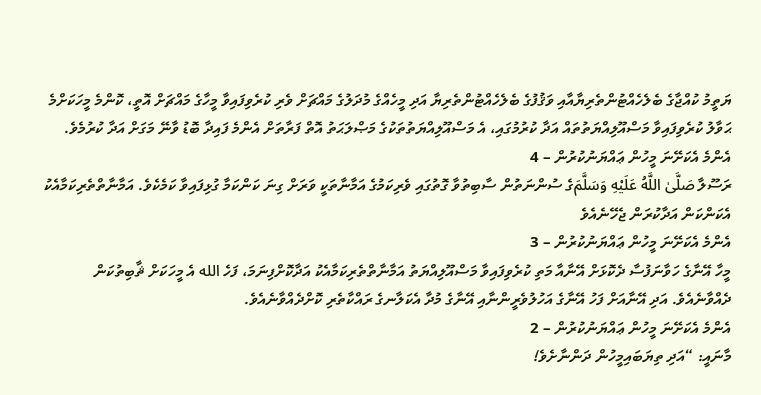ޔަތީމު ކުއްޖާގެ ބެލެހެއްޓުންތެރިޔާއާއި ވަޤުފުގެ ބެލެހެއްޓުންތެރިޔާ އަދި މީހެއްގެ މުދަލުގެ މައްޗަށް ވެރި ކުރެވިފައިވާ މީހާގެ މައްޗަށް އޮތީ، ކޮންމެ މީހަކަށްމެ ޙަވާލު ކުރެވިފައިވާ މަސްއޫލިއްޔަތުތައް އަދާ ކުރުމުގައި، އެ މަސްއޫލިއްޔަތުތަކުގެ މަޞްލަޙަތު އޮތް ފަރާތަށް އެންމެ ފައިދާ ބޮޑު ވާނޭ މަގަށް އަދާ ކުރުމެވެ.
އެންމެ އެކަށޭނަ މީހުން ޢައްޔަނުކުރުން – 4
ރަސޫލާ صَلَّىٰ اللَّهُ عَلَيْهِ وَسَلَّمَގެ ސުންނަތުން ސާބިތުވާ ގޮތުގައި ވެރިކަމުގެ އަމާނާތަކީ ވަރަށް ގިނަ ކަންކަމާ ގުޅިފައިވާ ކަމެކެވެ. އަމާނާތްތެރިކަމާއެކު އެކަންކަން އަދާކުރަން ޖެހޭނެއެވެ
އެންމެ އެކަށޭނަ މީހުން ޢައްޔަނުކުރުން – 3
މީހާ އޭނާގެ ހަވާނަފުސާ ދެކޮޅަށް އޭނާއާ މަތި ކުރެވިފައިވާ މަސްއޫލިއްޔަތު އަމާނާތްތެރިކަމާއެކު އަދާކޮށްފިނަމަ، ފަހެ الله އެ މީހަކަށް ޘާބިތުކަން ދެއްވާނެއެވެ. އަދި އޭނާއަށް ފަހު އޭނާގެ އަހުލުވެރީންނާއި އޭނާގެ މުދާ އެކަލާނގެ ރައްކާތެރި ކޮށްދެއްވާނެއެވެ.
އެންމެ އެކަށޭނަ މީހުން ޢައްޔަނުކުރުން – 2
މާނައީ: “އަދި ތިޔަބައިމީހުން ދަންނާށެވެ!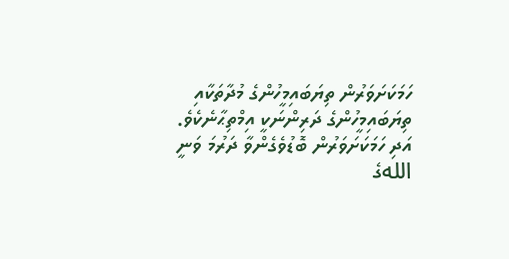ހަމަކަށަވަރުން ތިޔަބައިމީހުންގެ މުދާތަކާއި ތިޔަބައިމީހުންގެ ދަރިންނަކީ އިމްތިޙާނެކެވެ. އަދި ހަމަކަށަވަރުން ބޮޑުވެގެންވާ ދަރުމަ ވަނީ اللهގެ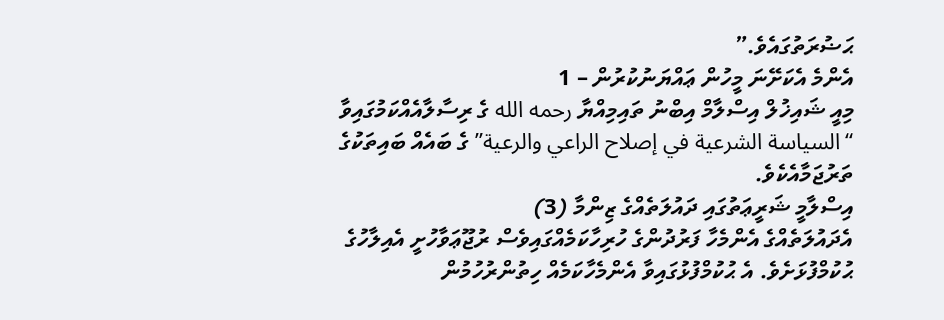ޙަޟުރަތުގައެވެ.”
އެންމެ އެކަށޭނަ މީހުން ޢައްޔަނުކުރުން – 1
މިއީ ޝައިޚުލް އިސްލާމް އިބްނު ތައިމިއްޔާ رحمه الله ގެ ރިސާލާއެއްކަމުގައިވާ “السياسة الشرعية في إصلاح الراعي والرعية” ގެ ބައެއް ބައިތަކުގެ ތަރުޖަމާއެކެވެ.
އިސްލާމީ ޝަރީޢަތުގައި ދައުލަތެއްގެ ޒިންމާ (3)
އެދައުލަތެއްގެ އެންމެހާ ފަރުދުންގެ ހުރިހާކަމެއްގައިވެސް ރުޖޫޢަވާހުށީ އެއިލާހުގެ ޙުކުމްފުޅަށެވެ. އެ ޙުކުމްފުޅުގައިވާ އެންމެހާކަމެއް ހިތުންރުހުމުން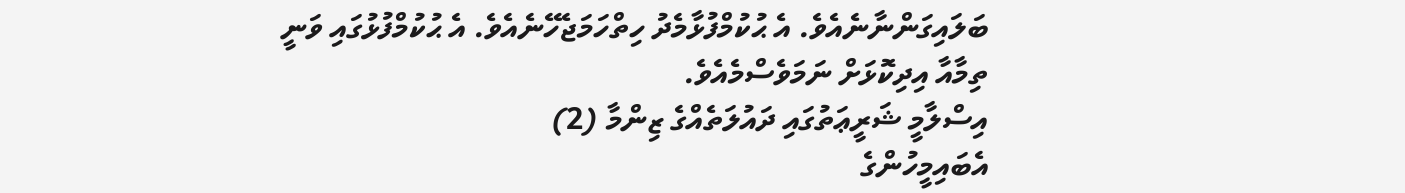ބަލައިގަންނާނެއެވެ. އެ ޙުކުމްފުޅާމެދު ހިތްހަމަޖެހޭނެއެވެ. އެ ޙުކުމްފުޅުގައި ވަނީ ތިމާއާ އިދިކޮޅަށް ނަމަވެސްމެއެވެ.
އިސްލާމީ ޝަރީޢަތުގައި ދައުލަތެއްގެ ޒިންމާ (2)
އެބައިމީހުންގެ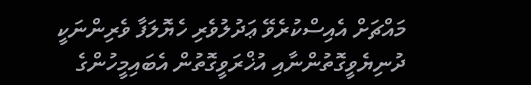މައްޗަށް އެއިސްކުރެވޭ ޢަދުލުވެރި ހެޔޮލަފާ ވެރިންނަކީ ދުނިޔެވީގޮތުންނާއި އުޚްރަވީގޮތުން އެބައިމީހުންގެ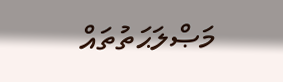މަޞްލަޙަތުތައް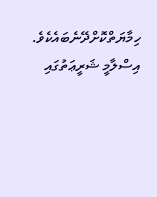ހިމާޔަތްކޮށްދޭނެބައެކެވެ.
އިސްލާމީ ޝަރީޢަތުގައި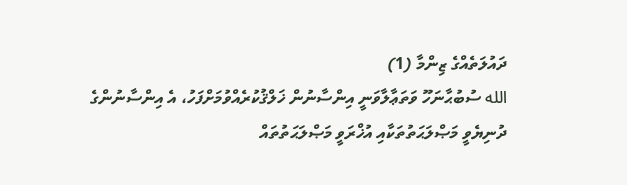ދައުލަތެއްގެ ޒިންމާ (1)
الله ސުބުޙާނަހޫ ވަތަޢާލާވަނީ އިންސާނުން ޚަލްޤުކުރެއްވުމަށްފަހު، އެ އިންސާނުންގެ ދުނިޔެވީ މަޞްލަޙަތުތަކާއި އުޚްރަވީ މަޞްލަޙަތުތައް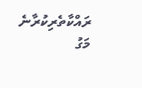ރައްކާތެރިކުރާނެ މަގު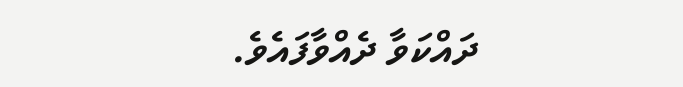ދައްކަވާ ދެއްވާފައެވެ.